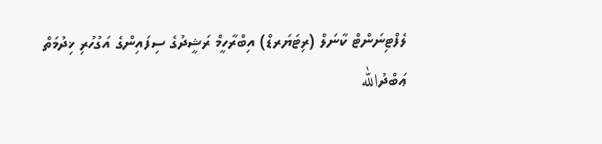ލެފްޓިނަންޓް ކާނަލް (ރިޓަޔަރޑް) އިބްރާހީމް ރަޝީދުގެ ސިފައިންގެ އަގުހުރި ޚިދުމަތް
ޢަބްދުالله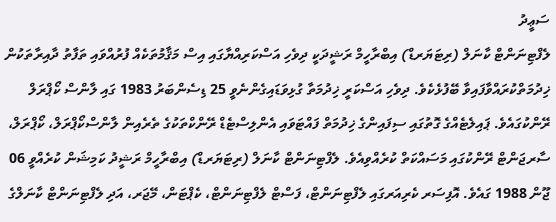ސަޢީދު
ލެފްޓިނަންޓް ކާނަލް (ރިޓަޔަރޑް) އިބްރާހީމް ރަޝީދަކީ ދިވެހި އަސްކަރިއްޔާގައި އިސް މަޤާމުތަކެއް ފުރުއްވައި ތަފާތު ދާއިރާތަކުން ޚިދުމަތްކުރައްވާފައިވާ ބޭފުޅެކެވެ. ދިވެހި އަސްކަރީ ޚިދުމަތާ ގުޅިވަޑައިގެންނެވީ 25 ޑިސެންބަރު 1983 ގައި ލާންސް ކޯޕްރަލް ރޭންކުގައެވެ. ޕައިލެޓެއްގެ ގޮތުގައި ސިފައިންގެ ޚިދުމަތް ފައްޓަވައި އެންލިސްޓެޑް ރޭންކްތަކުގެ ތެރެއިން ލާންސްކޯޕްރަލް، ކޯޕްރަލް، ސާރޖަންޓް ރޭންކުގައި މަސައްކަތް ކުރެއްވިއެވެ. ލެފްޓިނަންޓް ކާނަލް (ރިޓަޔަރޑް) އިބްރާހީމް ރަޝީދު ކަމިޝަން ކުރެއްވީ 06 ޖޫން 1988 ގައެވެ. އޮފިސަރ ކެރިއަރގައި ލެފްޓިނަންޓް، ފަސްޓް ލެފްޓިނަންޓް، ކެޕްޓަން، މޭޖަރ، އަދި ލެފްޓިނަންޓް ކާނަލްގެ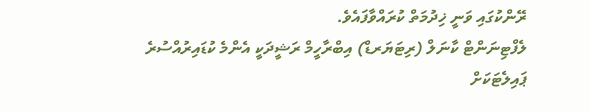ރޭންކުގައި ވަނީ ޚިދުމަތް ކުރައްވާފައެވެ.
ލެފްޓިނަންޓް ކާނަލް (ރިޓަޔަރޑް) އިބްރާހީމް ރަޝީދަކީ އެންމެ ކުޑައިރުއްސުރެ ޕައިލެޓަކަށް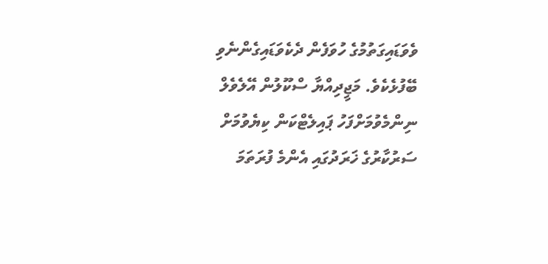ވެވަޑައިގަތުމުގެ ހުވަފެން ދެކެވަޑައިގެންނެވި ބޭފުޅެކެވެ. މަޖީދިއްޔާ ސްކޫލުން އޭލެވެލް ނިންމެވުމަށްފަހު ޕައިލެޓްކަން ކިޔެވުމަށް ސަރުކާރުގެ ޚަރަދުގައި އެންމެ ފުރަތަމަ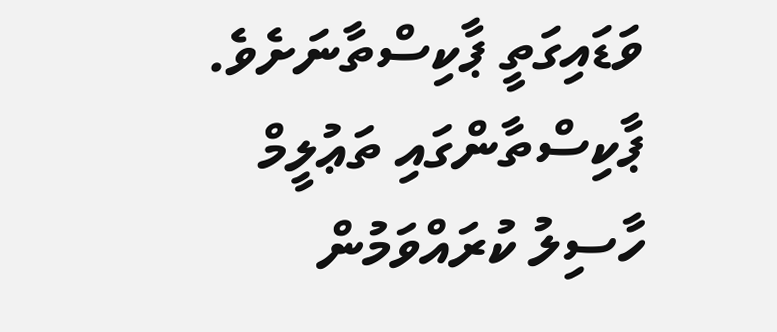ވަޑައިގަތީ ޕާކިސްތާނަށެވެ. ޕާކިސްތާންގައި ތަޢުލީމް ހާސިލު ކުރައްވަމުން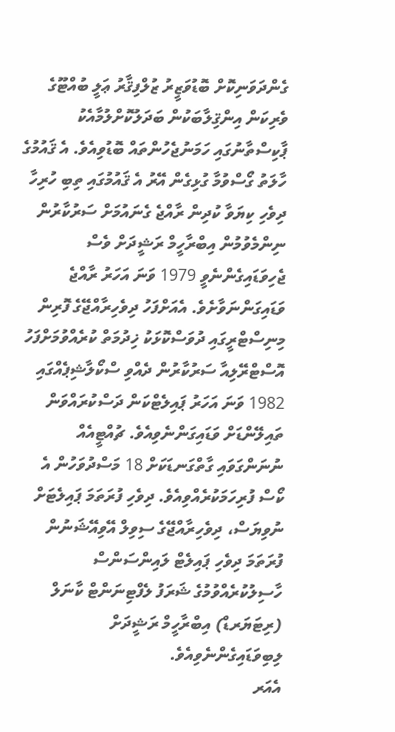ގެންދަވަނިކޮށް ބޮޑުވަޒީރު ޒުލްފިޤާރު ޢަލީ ބުއްޓޫގެ ވެރިކަން އިންޤިލާބަކުން ބަދަލުކޮށްލުމާއެކު ޕާކިސްތާނުގައި ހަމަނުޖެހުންތައް ބޮޑުވިއެވެ. އެ ޤައުމުގެ ހާލަތު ގޯސްވުމާ ގުޅިގެން އޭރު އެ ޤައުމުގައި ތިބި ހުރިހާ ދިވެހި ކިޔަވާ ކުދިން ރާއްޖެ ގެނައުމަށް ސަރުކާރުން ނިންމެވުމުން އިބްރާހީމް ރަޝީދަށް ވެސް ޖެހިވަޑައިގެންނެވީ 1979 ވަނަ އަހަރު ރާއްޖެ ވަޑައިގަންނަވާށެވެ. އެއަށްފަހު ދިވެހިރާއްޖޭގެ ފޮރިން މިނިސްޓްރީގައި ދުވަސްކޮޅަކު ޚިދުމަތް ކުރެއްވުމަށްފަހު އޮސްޓްރޭލިއާ ސަރުކާރުން ދެއްވި ސްކޯލާޝިޕެއްގައި 1982 ވަނަ އަހަރު ޕައިލެޓްކަން ދަސްކުރައްވަން ތައިލޭންޑަށް ވަޑައިގަންނެވިއެވެ. ޗުއްޓީއެއް ނުނަންގަވައި ގާތްގަނޑަކަށް 18 މަސްދުވަހުން އެ ކޯސް ފުރިހަމަކުރެއްވިއެވެ. ދިވެހި ފުރަތަމަ ޕައިލެޓަށް ނުވިޔަސް، ދިވެހިރާއްޖޭގެ ސިވިލް އޭވިއޭޝަނުން ފުރަތަމަ ދިވެހި ޕައިލެޓް ލައިންސަންސް ހާސިލުކުރެއްވުމުގެ ޝަރަފު ލެފްޓިނަންޓް ކާނަލް (ރިޓަޔަރޑް) އިބްރާހީމް ރަޝީދަށް ލިބިވަޑައިގެންނެވިއެވެ.
އެއަރ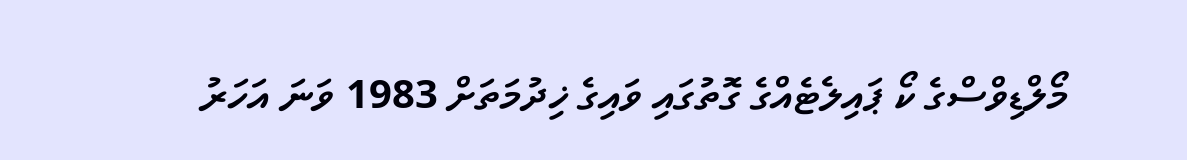މޯލްޑިވްސްގެ ކޯ ޕައިލެޓެއްގެ ގޮތުގައި ވައިގެ ޚިދުމަތަށް 1983 ވަނަ އަހަރު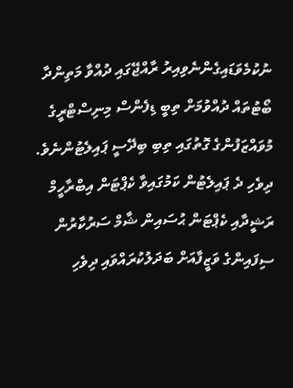ނުކުމެވަޑައިގެންނެވިއިރު ރާއްޖޭގައި ދުއްވާ މަތިންދާ ބޯޓުތައް ދުއްވުމަށް ތިބީ ޑިފެންސް މިނިސްޓްރީގެ މުވައްޒަފުންގެ ގޮތުގައި ތިބި ބިދޭސީ ޕައިލެޓުންނެވެ. ދިވެހި ދެ ޕައިލެޓުން ކަމުގައިވާ ކެޕްޓަން އިބްރާހީމް ރަޝީދާއި ކެޕްޓަން ޙުސައިން ޝާމް ސަރުކާރުން ސިފައިންގެ ވަޒީފާއަށް ބަދަލުކުރައްވައި ދިވެހި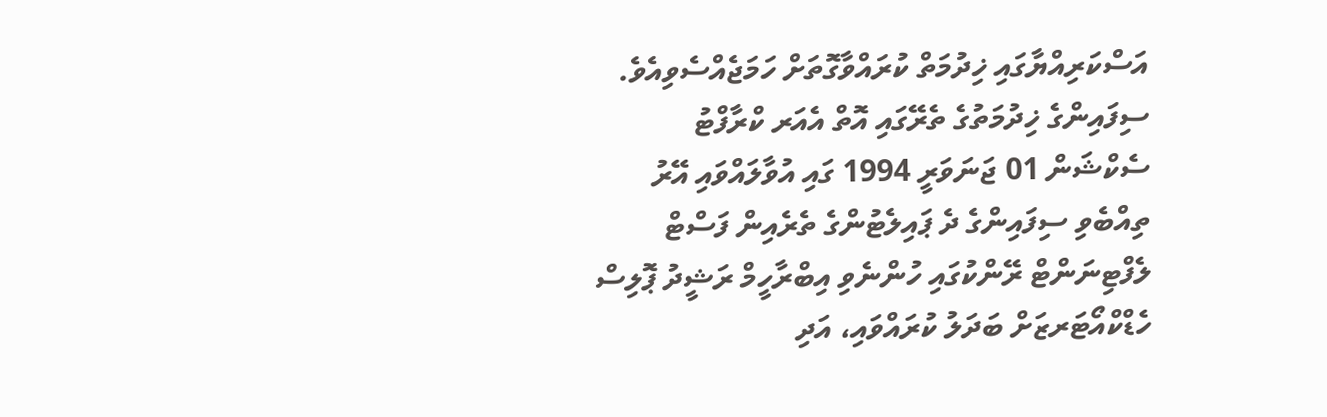އަސްކަރިއްޔާގައި ޚިދުމަތް ކުރައްވާގޮތަށް ހަމަޖެއްސެވިއެވެ.
ސިފައިންގެ ޚިދުމަތުގެ ތެރޭގައި އޮތް އެއަރ ކްރާފްޓު ސެކްޝަން 01 ޖަނަވަރީ 1994 ގައި އުވާލައްވައި އޭރު ތިއްބެވި ސިފައިންގެ ދެ ޕައިލެޓުންގެ ތެރެއިން ފަސްޓް ލެފްޓިނަންޓް ރޭންކުގައި ހުންނެވި އިބްރާހީމް ރަޝީދު ޕޮލިސް ހެޑްކްއޯޓަރޒަށް ބަދަލު ކުރައްވައި، އަދި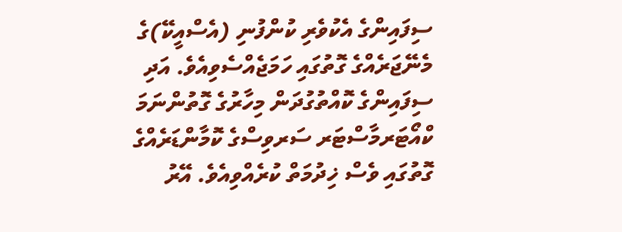ސިފައިންގެ އެކުވެރި ކުންފުނި (އެސްއީކޭ)ގެ މެނޭޖަރެއްގެ ގޮތުގައި ހަމަޖެއްސެވިއެވެ. އަދި ސިފައިންގެ ކޮއްތުގުދަން މިހާރުގެ ގޮތުންނަމަ ކްއޯޓަރމާސްޓަރ ސަރވިސްގެ ކޮމާންޑަރެއްގެ ގޮތުގައި ވެސް ޚިދުމަތް ކުރެއްވިއެވެ. އޭރު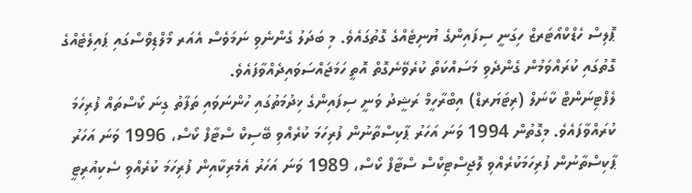ޕޮލިސް ހެޑްކްއޯޓަރޒް ހިގަނީ ސިފައިންގެ ޔުނިޓެއްގެ ގޮތުގައެވެ. މި ބަދަލު ގެންނެވި ނަމަވެސް އެއަރ މޯލްޑިވްސްގައި ޕައިލެޓެއްގެ ގޮތުގައި ކުރައްވަމުން ގެންދެވި މަސައްކަތް ކުރެވޭނެގޮތް އޮތީ ހަމަޖައްސަވައިދެއްވާފައެވެ.
ލެފްޓިނަންޓް ކާނަލް (ރިޓަޔަރޑް) އިބްރާހީމް ރަޝީދު ވަނީ ސިފައިންގެ ޚިދުމަތުގައި ހުންނަވައި ތަފާތު ގިނަ ކޯސްތައް ފުރިހަމަ ކުރައްވާފައެވެ. މިގޮތުން 1994 ވަނަ އަހަރު ޕާކިސްތާނުން ފުރިހަމަ ކުރެއްވި ބޭސިކް ސްޓާފް ކޯސް، 1996 ވަނަ އަހަރު ޕާކިސްތާނުން ފުރިހަމަކުރެއްވި ލޮޖިސްޓިކްސް ސްޓާފް ކޯސް، 1989 ވަނަ އަހަރު އެމެރިކާއިން ފުރިހަމަ ކުރެއްވި ސެކިއުރިޓީ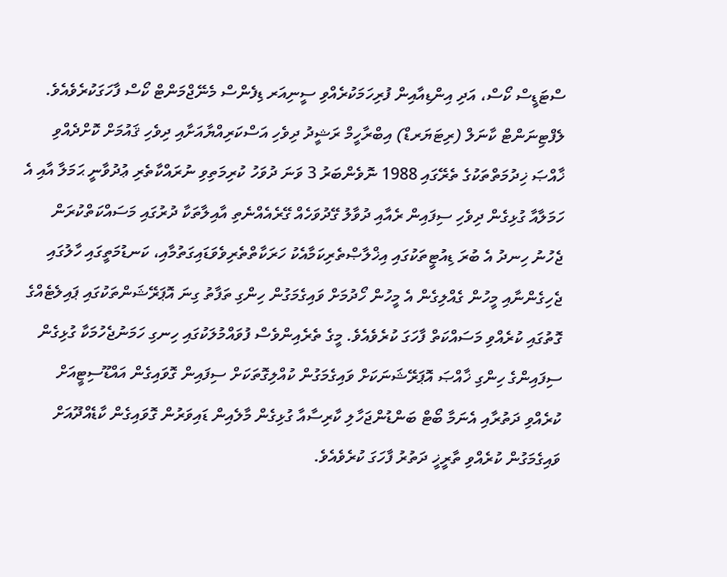ސްޓަޑީސް ކޯސް، އަދި އިންޑިއާއިން ފުރިހަމަކުރެއްވި ސީނިއަރ ޑިފެންސް މެނޭޖްމަންޓް ކޯސް ފާހަގަކުރެވެއެވެ.
ލެފްޓިނަންޓް ކާނަލް (ރިޓަޔަރޑް) އިބްރާހީމް ރަޝީދު ދިވެހި އަސްކަރިއްޔާއަށާއި ދިވެހި ޤައުމަށް ކޮށްދެއްވި ޚާއްޞަ ޚިދުމަތްތަކުގެ ތެރޭގައި 1988 ނޮވެންބަރު 3 ވަނަ ދުވަހު ކުރިމަތިވި ނުރައްކާތެރި ޢުދުވާނީ ޙަމަލާ އާއި އެ ހަމަލާއާ ގުޅިގެން ދިވެހި ސިފައިން ރެއާއި ދުވާލު ގޭދުވަހެއް ގޭރެއެއްނެތި އާއިލާތަކާ ދުރުގައި މަސައްކަތްކުރަން ޖެހުނު ހިނދު އެ ބުރަ ޑިއުޓީތަކުގައި އިޚްލާޞްތެރިކަމާއެކު ހަރަކާތްތެރިވެވަޑައިގަތުމާއި، ކަނޑުމަތީގައި ހާލުގައި ޖެހިގެންނާއި މީހުން ގެއްލިގެން އެ މީހުން ހޯދުމަށް ވައިގެމަގުން ހިންގި ތަފާތު ގިނަ އޮޕަރޭޝަންތަކުގައި ޕައިލެޓެއްގެ ގޮތުގައި ކުރެއްވި މަސައްކަތް ފާހަގަ ކުރެވެއެވެ. މީގެ ތެރެއިންވެސް ފުވައްމުލަކުގައި ހިނގި ހަމަނުޖެހުމަކާ ގުޅިގެން ސިފައިންގެ ހިންގި ޚާއްޞަ އޮޕަރޭޝަނަކަށް ވައިގެމަގުން ކުއްލިގޮތަކަށް ސިފައިން ގޮވައިގެން އައްޑޫސިޓީއަށް ކުރެއްވި ދަތުރާއި އެނަމާ ބޯޓް ބަންޑުންޖަހާލި ކާރިސާއާ ގުޅިގެން މާލެއިން ޑައިވަރުން ގޮވައިގެން ކާޑެއްދޫއަށް ވައިގެމަގުން ކުރެއްވި ތާރީޚީ ދަތުރު ފާހަގަ ކުރެވެއެވެ.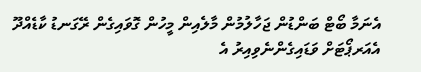އެނަމާ ބޯޓް ބަންޑުން ޖަހާލުމުން މާލެއިން މީހުން ގޮވައިގެން ރޭގަނޑު ކާޑެއްދޫ އެއަރޕޯޓަށް ވަޑައިގެންނެވިއިރު އެ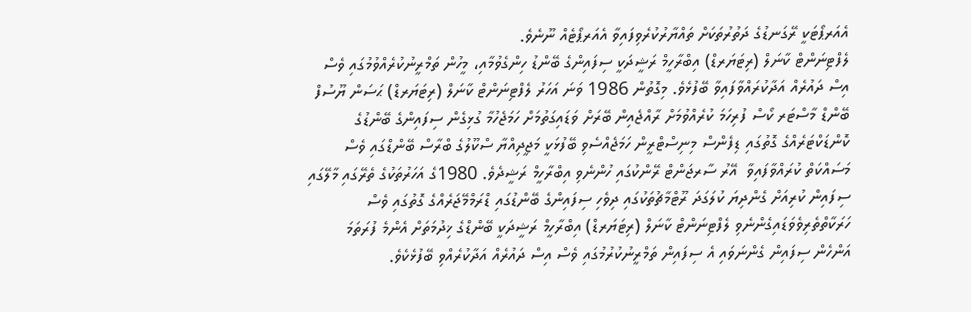އެއަރޕޯޓަކީ ރޭގަނޑުގެ ދަތުރުތަކަށް ތައްޔާރުކުރެވިފައިވާ އެއަރޕޯޓެއް ނޫނެވެ.
ލެފްޓިނަންޓް ކާނަލް (ރިޓަޔަރޑް) އިބްރާހީމް ރަޝީދަކީ ސިފައިންގެ ބޭންޑު ހިންގެވުމާއި، މީހުން ތަމްރީނުކުރެއްވުމުގައި ވެސް އިސް ދައުރެއް އަދާކުރައްވާފައިވާ ބޭފުޅެވެ. މިގޮތުން 1986 ވަނަ އަހަރު ލެފްޓިނަންޓް ކާނަލް (ރިޓަޔަރޑް) ޙަސަން ޔޫސުފް ބޭންޑް މާސްޓަރ ކޯސް ފުރިހަމަ ކުރެއްވުމަށް ރާއްޖެއިން ބޭރަށް ވަޑައިގަތުމަށް ހަމަޖެހުމާ ގުޅިގެން ސިފައިންގެ ބޭންޑުގެ ކޮންޑަކްޓަރެއްގެ ގޮތުގައި ޑިފެންސް މިނިސްޓްރީން ހަމަޖެއްސެވި ބޭފުޅަކީ މަޖީދިއްޔާ ސްކޫލުގެ ބްރާސް ބޭންޑްގައި ވެސް މަސައްކަތް ކުރައްވާފައިވާ  އޭރު ސާރޖަންޓް ރޭންކުގައި ހުންނެވި އިބްރާހީމް ރަޝީދެވެ. 1980ގެ އަހަރުތަކުގެ ތެރޭގައި މާލޭގައި ސިފައިން ކުރިއަށް ގެންދިޔަ ކުލަގަދަ ރޫޓްމާޗުތަކުގައި ދިވެހި ސިފައިންގެ ބޭންޑުގައި ޑްރަމްމޭޖަރެއްގެ ގޮތުގައި ވެސް ހަރަކާތްތެރިވެވަޑައިގެންނެވި ލެފްޓިނަންޓް ކާނަލް (ރިޓަޔަރޑް) އިބްރާހީމް ރަޝީދަކީ ބޭންޑްގެ ޚިދުމަތަށް އެންމެ ފުރަތަމަ އަންހެން ސިފައިން ގެންނަވައި އެ ސިފައިން ތަމްރީނުކުރުމުގައި ވެސް އިސް ދައުރެއް އަދާކުރެއްވި ބޭފުޅެކެވެ.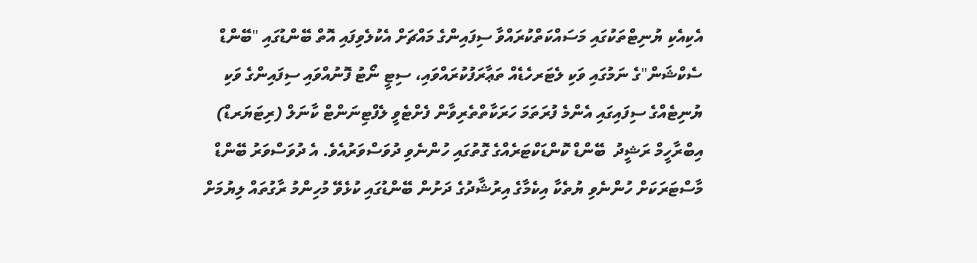އެކިއެކި ޔުނިޓްތަކުގައި މަސައްކަތްކުރައްވާ ސިފައިންގެ މައްޗަށް އެކުލެވިފައި އޮތް ބޭންޑުގައި "ބޭންޑް ސެކްޝަން"ގެ ނަމުގައި ވަކި ލެޓަރހެޑެއް ތަޢާރަފުކުރައްވައި، ސިޓީ ނޯޓު ފޮނުއްވައި ސިފައިންގެ ވަކި ޔުނިޓެއްގެ ސިފައިގައި އެންމެ ފުރަތަމަ ހަރަކާތްތެރިވާން ފެށްޓެވީ ލެފްޓިނަންޓް ކާނަލް (ރިޓަޔަރޑް) އިބްރާހީމް ރަޝީދު  ބޭންޑް ކޮންޑަކްޓަރެއްގެ ގޮތުގައި ހުންނެވި ދުވަސްވަރުއެވެ. އެ ދުވަސްވަރު ބޭންޑް މާސްޓަރަކަށް ހުންނެވި ޔުތެކާ އިކެމާގެ އިރުޝާދުގެ ދަށުން ބޭންޑުގައި ކުޅެވޭ މުހިންމު ރާގުތައް ލިޔުމަށް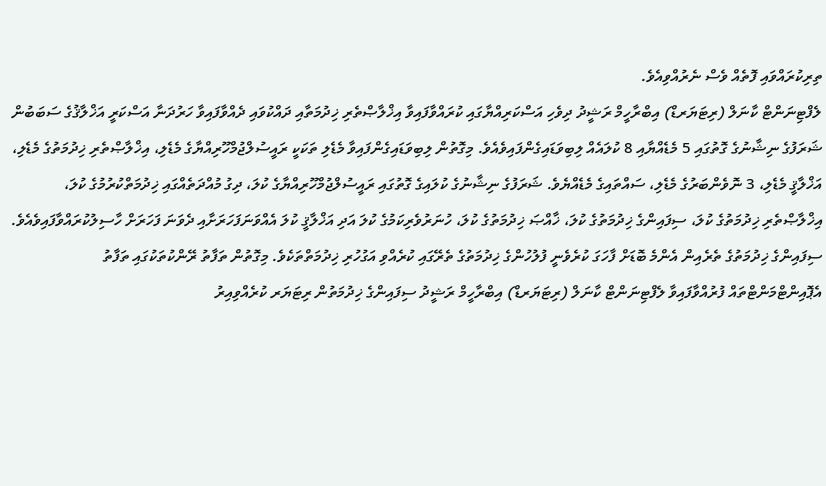ތިރިކުރައްވައި ފޮތެއް ވެސް ނެރުއްވިއެވެ.
ލެފްޓިނަންޓް ކާނަލް (ރިޓަޔަރޑް) އިބްރާހީމް ރަޝީދު ދިވެހި އަސްކަރިއްޔާގައި ކުރައްވާފައިވާ އިޚްލާޞްތެރި ޚިދުމަތާއި ދައްކުވައި ދެއްވާފައިވާ ހަރުދަނާ އަސްކަރީ އަޚްލާޤުގެ ސަބަބުން ޝަރަފުގެ ނިޝާނުގެ ގޮތުގައި 5 މެޑެއްޔާއި 8 ކުލައެއް ލިބިވަޑައިގެންފައިވެއެވެ. މިގޮތުން ލިބިވަޑައިގެންފައިވާ މެޑެލި ތަކަކީ ރައީސުލްޖުމްހޫރިއްޔާގެ މެޑެލި، އިޚްލާޞްތެރި ޚިދުމަތުގެ މެޑެލި، އަޚްލާޤީ މެޑެލި، 3 ނޮވެންބަރުގެ މެޑެލި، ސައްތައިގެ މެޑެއްޔެވެ. ޝަރަފުގެ ނިޝާނުގެ ކުލައިގެ ގޮތުގައި ރައީސުލްޖުމްހޫރިއްޔާގެ ކުލަ، ދިގު މުއްދަތެއްގައި ޚިދުމަތްކުރުމުގެ ކުލަ، އިޚްލާޞްތެރި ޚިދުމަތުގެ ކުލަ، ސިފައިންގެ ޚިދުމަތުގެ ކުލަ، ޚާއްޞަ ޚިދުމަތުގެ ކުލަ، ހުނަރުވެރިކަމުގެ ކުލަ އަދި އަޚްލާޤީ ކުލަ އެއްވަނަފަހަރަށާއި ދެވަނަ ފަހަރަށް ހާސިލުކުރައްވާފައިވެއެވެ.
ސިފައިންގެ ޚިދުމަތުގެ ތެރެއިން އެންމެ ބޮޑަށް ފާހަގަ ކުރެވެނީ ފުލުހުންގެ ޚިދުމަތުގެ ތެރޭގައި ކުރެއްވި އަގުހުރި ޚިދުމަތްތަކެވެ. މިގޮތުން ތަފާތު ރޭންކުތަކުގައި ތަފާތު އެޕޮއިންޓްމަންޓްތައް ފުރުއްވާފައިވާ ލެފްޓިނަންޓް ކާނަލް (ރިޓަޔަރޑް) އިބްރާހީމް ރަޝީދު ސިފައިންގެ ޚިދުމަތުން ރިޓަޔަރ ކުރެއްވިއިރު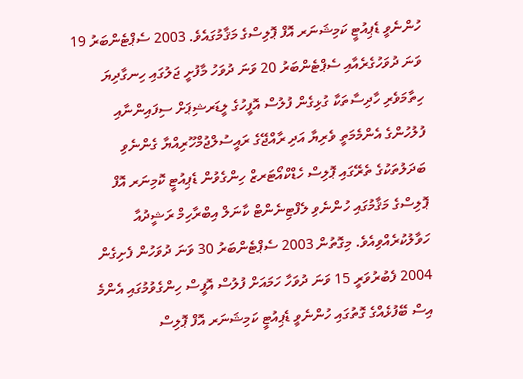ހުންނެވީ ޑެޕިއުޓީ ކަމިޝަނަރ އޮފް ޕޮލިސްގެ މަޤާމުގައެވެ. 2003 ސެޕްޓެންބަރު 19 ވަނަ ދުވަހުގެރެއާއި ސެޕްޓެންބަރު 20 ވަނަ ދުވަހު މާފުށީ ޖަލުގައި ހިނގާދިޔަ ހިތާމަވެރި ހާދިސާތަކާ ގުޅިގެން ފުލުސް އޮފީހުގެ ލީޑަރޝިޕަށް ސިފައިންނާއި ފުލުހުންގެ އެންމެމަތީ ވެރިޔާ އަދި ރާއްޖޭގެ ރައީސުލްޖުމްހޫރިއްޔާ ގެންނެވި ބަދަލުތަކުގެ ތެރޭގައި ޕޮލިސް ހެޑްކްއޯޓަރޒް ހިންގެވުން ޑެޕިއުޓީ ކޮމިނަރ އޮފް ޕޮލިސްގެ މަޤާމުގައި ހުންނެވި ލެފްޓިނެންޓް ކާނަލް އިބްރާހިމް ރަޝީދުއާ ހަވާލުކުރެއްވިއެވެ. މިގޮތުން 2003 ސެޕްޓެންބަރު 30 ވަނަ ދުވަހުން ފެށިގެން 2004 ފެބުރުވަރީ 15 ވަނަ ދުވަހާ ހަމައަށް ފުލުސް އޮފީސް ހިންގެވުމުގައި އެންމެ އިސް ބޭފުޅެއްގެ ގޮތުގައި ހުންނެވީ ޑެޕިއުޓީ ކަމިޝަނަރ އޮފް ޕޮލިސް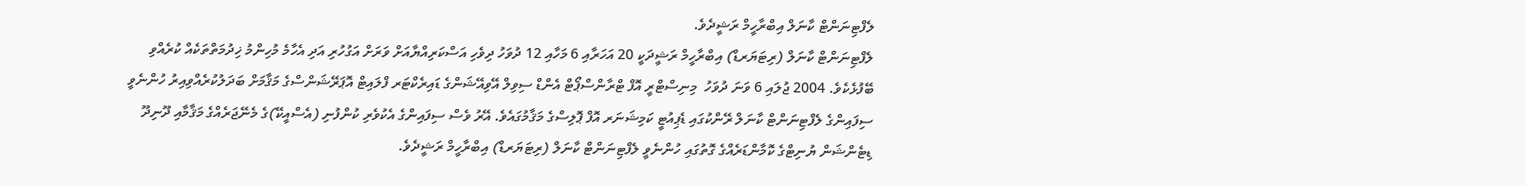ލެފްޓިނަންޓް ކާނަލް އިބްރާހީމް ރަޝީދެވެ.
ލެފްޓިނަންޓް ކާނަލް (ރިޓަޔަރޑް) އިބްރާހީމް ރަޝީދަކީ 20 އަހަރާއި 6 މަހާއި 12 ދުވަހު ދިވެހި އަސްކަރިއްޔާއަށް ވަރަށް އަގުހުރި އަދި އެހާމެ މުހިންމު ޚިދުމަތްތަކެއް ކުރެއްވި ބޭފުޅެކެވެ. 2004 ޖުލައި 6 ވަނަ ދުވަހު  މިނިސްޓްރީ އޮފް ޓްރާންސްޕޯޓް އެންޑް ސިވިލް އޭވިއޭޝަންގެ ޑައިރެކްޓަރ ފްލައިޓް އޮޕަރޭޝަންސްގެ މަޤާމަށް ބަދަލުކުރެއްވިއިރު ހުންނެވީ ސިފައިންގެ ލެފްޓިނަންޓް ކާނަލް ރޭންކުގައި ޑެޕިއުޓީ ކަމިޝަނަރ އޮފް ޕޮލިސްގެ މަޤާމުގައެވެ. އޭރު ވެސް ސިފައިންގެ އެކުވެރި ކުންފުނި (އެސްއީކޭ)ގެ މެނޭޖަރެއްގެ މަޤާމާއި ދޫނިދޫ ޑިޓެންޝަން ޔުނިޓްގެ ކޮމާންޑަރެއްގެ ގޮތުގައި ހުންނެވީ ލެފްޓިނަންޓް ކާނަލް (ރިޓަޔަރޑް) އިބްރާހީމް ރަޝީދެވެ.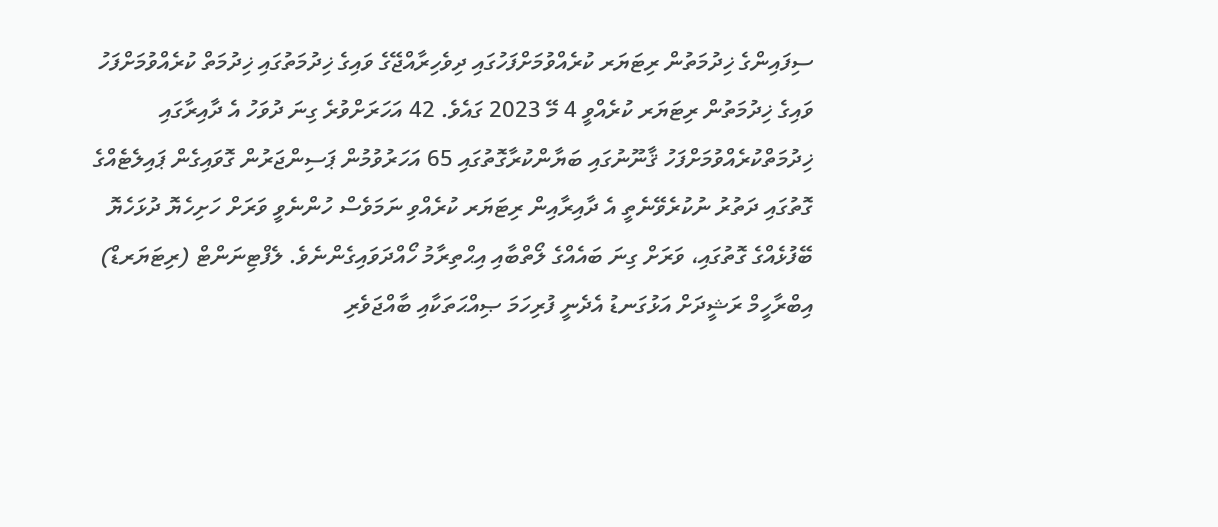ސިފައިންގެ ޚިދުމަތުން ރިޓަޔަރ ކުރެއްވުމަށްފަހުގައި ދިވެހިރާއްޖޭގެ ވައިގެ ޚިދުމަތުގައި ޚިދުމަތް ކުރެއްވުމަށްފަހު ވައިގެ ޚިދުމަތުން ރިޓަޔަރ ކުރެއްވީ 4 މޭ 2023 ގައެވެ. 42 އަހަރަށްވުރެ ގިނަ ދުވަހު އެ ދާއިރާގައި ޚިދުމަތްކުރެއްވުމަށްފަހު ޤާނޫނުގައި ބަޔާންކުރާގޮތުގައި 65 އަހަރުވުމުން ޕަސިންޖަރުން ގޮވައިގެން ޕައިލެޓެއްގެ ގޮތުގައި ދަތުރު ނުކުރެވޭނެތީ އެ ދާއިރާއިން ރިޓަޔަރ ކުރެއްވި ނަމަވެސް ހުންނެވީ ވަރަށް ހަށިހެޔޮ ދުޅަހެޔޮ ބޭފުޅެއްގެ ގޮތުގައި، ވަރަށް ގިނަ ބައެއްގެ ލޯތްބާއި އިޙްތިރާމު ހޯއްދަވައިގެންނެވެ. ލެފްޓިނަންޓް (ރިޓަޔަރޑް) އިބްރާހީމް ރަޝީދަށް އަޅުގަނޑު އެދެނީ ފުރިހަމަ ޞިއްޙަތަކާއި ބާއްޖަވެރި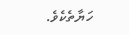ހަޔާތެކެވެ.